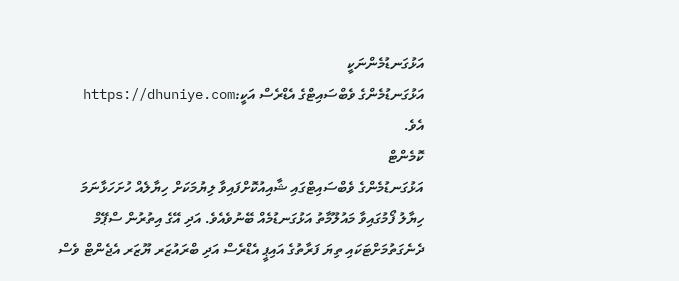އަޅުގަނޑުމެންނަކީ
އަޅުގަނޑުމެންގެ ވެބްސައިޓްގެ އެޑްރެސް އަކީ:https://dhuniye.com އެވެ.
ކޮމެންޓް
އަޅުގަނޑުމެންގެ ވެބްސައިޓްގައި ޝާއިއުކޮށްފައިވާ ލިޔުމަކަށް ހިޔާލެއް ހުށަހަޅާނަމަ ހިޔާލު ފޯމުގައިވާ މައުލޫމާތު އަޅުގަނޑުމެއް ބޭނުވެއެވެ. އަދި އޭގެ އިތުރުން ސްޕޭމް ދެނެގަތުމަށްޓަކައި ތިޔަ ފަރާތުގެ އައިޕީ އެޑްރެސް އަދި ބްރައުޒަރ ޔޫޒަރ އެޖެންޓް ވެސް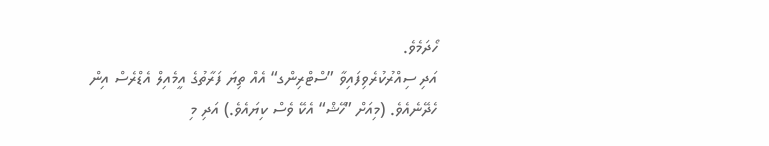ހޯދަމެވެ.
އަދި ސިއްރުކުރެވިފައިވާ ”ސްޓްރިންގ“ އެއް ތިޔަ ފަރާތުގެ އީމެއިލް އެޑްރެސް އިން ހެދޭނެއެވެ. (މިއަށް ”ހޭޝް“ އެކޭ ވެސް ކިޔައެވެ.) އަދި މި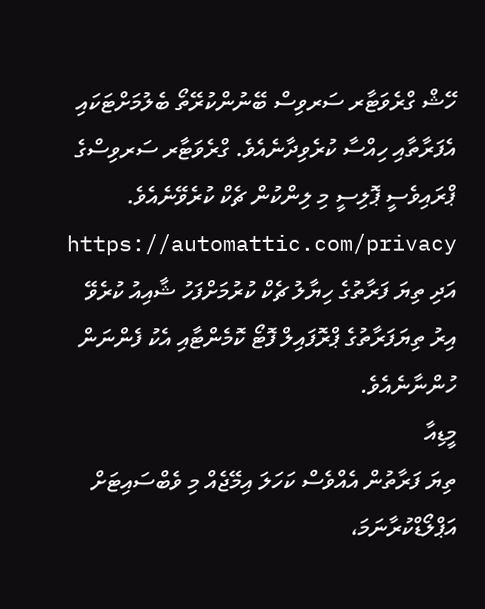ހޭޝް ގްރެވަޓާރ ސަރވިސް ބޭނުންކުރޭތޯ ބެލުމަށްޓަކައި އެފަރާތާއި ހިއްސާ ކުރެވިދާނެއެވެ. ގްރެވަޓާރ ސަރވިސްގެ ޕްރައިވެސީ ޕޮލިސީ މި ލިންކުން ޗެކް ކުރެވޭނެއެވެ. https://automattic.com/privacy
އަދި ތިޔަ ފަރާތުގެ ހިޔާލު ޗެކް ކުރުމަށްފަހު ޝާއިއު ކުރެވޭ އިރު ތިޔަފަރާތުގެ ޕްރޮފައިލް ފޮޓޯ ކޮމެންޓާއި އެކު ފެންނަން ހުންނާނެއެވެ.
މީޑިއާ
ތިޔަ ފަރާތުން އެއްވެސް ކަހަލަ އިމޭޖެއް މި ވެބްސައިޓަށް އަޕްލޯޑްކުރާނަމަ،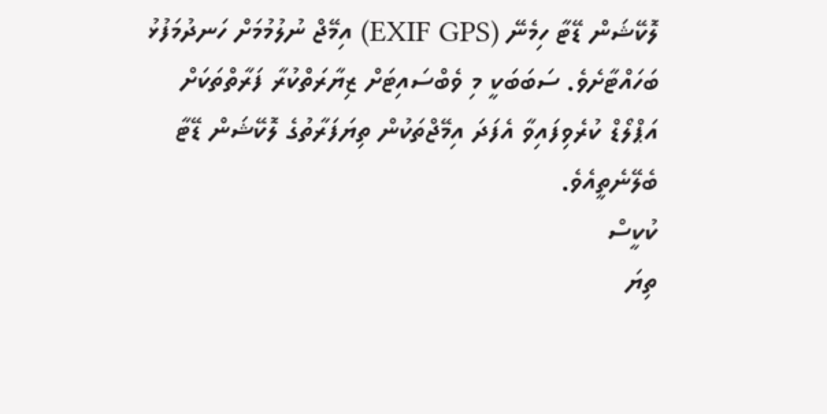ލޮކޭޝަން ޑޭޓާ ހިމެނޭ (EXIF GPS) އިމޭޖް ނުލުމުމަށް ހަނދުމަފުޅު ބަހައްޓާށެވެ. ސަބަބަކީ މި ވެބްސައިޓަށް ޒިޔާރަތްކުރާ ފަރާތްތަކަށް އަޕްލޯޑް ކުރެވިފައިވާ އެފަދަ އިމޭޖްތަކުން ތިޔަފަރާތުގެ ލޮކޭޝަން ޑޭޓާ ބެލޭނެތީއެވެ.
ކުކީސް
ތިޔަ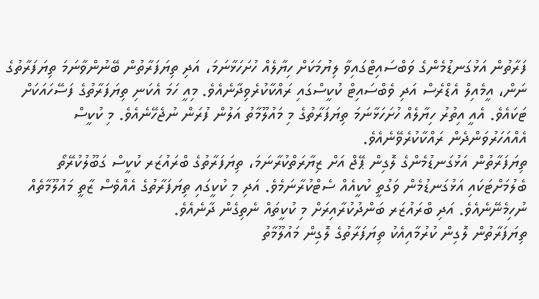ފަރާތުން އަޅުގަނޑުމެންގެ ވަބްސައިޓްގައިވާ ލިޔުމަކަށް ހިޔާލެއް ހުށަހަޅާނަމަ، އަދި ތިޔަފަރާތުން ބޭނުންވާނަމަ ތިޔަފަރާތުގެ ނަން، އީމެއިލް އެޑްރެސް އަދި ވެބްސައިޓް ކުކީސްގައި ރައްކާކުރެވިދާނެއެވެ. މިއީ ހަމަ އެކަނި ތިޔަފަރާތުގެ ފަސޭހައަކަށް ޓަކައެވެ. އެއީ އިތުރު ހިޔާލެއް ހުށަހަޅާނަމަ ތިޔަފަރާތުގެ މި މައުލޫމާތު އަލުން ފުރަން ނުޖެހޭނެއެވެ. މި ކުކީސް އެއްއަހަރުވަންދެން ރައްކާކުރެވޭނެއެވެ.
ތިޔަފަރާތުން އަޅުގަނޑުމެންގެ ލޮގިން ޕޭޖް އަށް ޒިޔާރަތްކުރާނަމަ، ތިޔަފަރާތުގެ ބްރައުޒަރ ކުކީސް ގަބޫލުކުރޭތޯ ބެލުމަށްޓަކައި އަޅުގަނޑުމެން ވަގުތީ ކުކީއެއް ސެޓްކުރާނަމެވެ. އަދި މި ކުކީގައި ތިޔަފަރާތުގެ އެއްވެސް ޒާތީ މައުލޫމާތެއް ނުހިމެނޭނެއެވެ. އަދި ބްރައުޒަރ ބަންދުކުރާއިރަށް މި ކުކީތައް ނެތިގެން ދާނެއެވެ.
ތިޔަފަރާތުން ލޮގިން ކުރުމާއިއެކު ތިޔަފަރާތުގެ ލޮގިން މައުލޫމާތު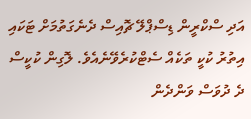އަދި ސްކްރީން ޑިސްޕްލޭ ޗޮއިސް ދެނެގަތުމަށް ޓަކައި އިތުރު ކުކީ ތަކެއް ސެޓްކުރެވޭނެއެވެ. ލޮގިން ކުކީސް ދެ ދުވަސް ވަންދެން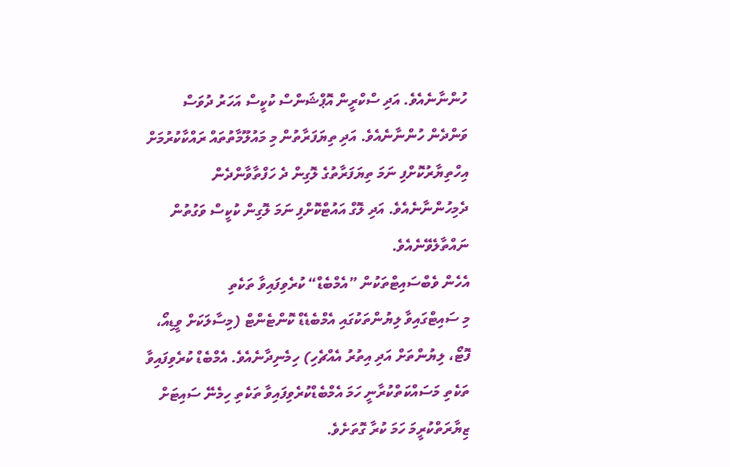ހުންނާނެއެވެ. އަދި ސްކްރީން އޮޕްޝަންސް ކުކީސް އަހަރު ދުވަސް ވަންދެން ހުންނާނެއެވެ. އަދި ތިޔަފަރާތުން މި މައުލޫމާތުތައް ރައްކާކުރުމަށް އިހްތިޔާރުކޮށްފި ނަމަ ތިޔަފަރާތުގެ ލޮގިން ދެ ހަފްތާވާންދެން ދެމިހުންނާނެއެވެ. އަދި ލޮގް އައުޓްކޮށްފި ނަމަ ލޮގިން ކުކީސް ވަގުތުން ނައްތާލެވޭނެއެވެ.
އެހެން ވެބްސައިޓްތަކުން ”އެމްބެޑް“ ކުރެވިފައިވާ ތަކެތި
މި ސައިޓްގައިވާ ލިޔުންތަކުގައި އެމްބެޑެޑް ކޮންޓެންޓް (މިސާލަކަށް ވީޑިއޯ، ފޮޓޯ، ލިޔުންތަށް އަދި އިތުރު އެއްޗެހި) ހިމެނިދާނެއެވެ. އެމްބެޑް ކުރެވިފައިވާ ތަކެތި މަސައްކަތްކުރާނީ ހަމަ އެމްބެޑްކުރެވިފައިވާ ތަކެތި ހިމެނޭ ސައިޓަށް ޒިޔާރަތްކުރީމަ ހަމަ ކުރާ ގޮތަށެވެ.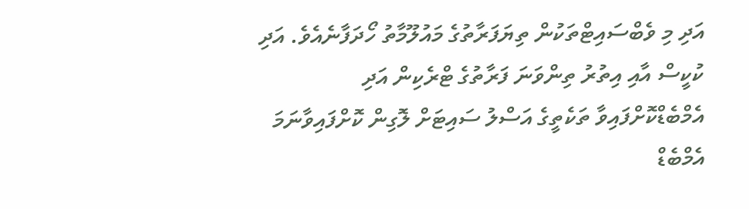އަދި މި ވެބްސައިޓްތަކުން ތިޔަފަރާތުގެ މައުލޫމާތު ހޯދަފާނެއެވެ. އަދި ކުކީސް އާއި އިތުރު ތިންވަނަ ފަރާތުގެ ޓްރެކިން އަދި އެމްބެޑްކޮށްފައިވާ ތަކެތީގެ އަސްލު ސައިޓަށް ލޮގިން ކޮށްފައިވާނަމަ އެމްބެޑް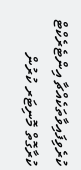ކުރެވިފައިވާތަކެއްޗާ އިންޓެރެކްޓް ކުރާގޮތް މޮނިޓަރ ކުރުން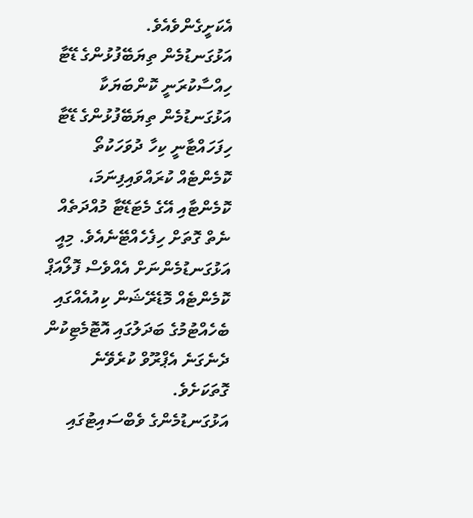އެކަށީގެންވެއެވެ.
އަޅުގަނޑުމެން ތިޔަބޭފުޅުންގެ ޑޭޓާ ހިއްސާކުރަނީ ކޮންބަޔަކާ
އަޅުގަނޑުމެން ތިޔަބޭފުޅުންގެ ޑޭޓާ ހިފަހައްޓާނީ ކިހާ ދުވަހަކުތޯ
ކޮމެންޓެއް ކުރައްވައިފިނަމަ، ކޮމެންޓާއި އޭގެ މެޓަޑޭޓާ މުއްދަތެއް ނެތް ގޮތަށް ހިފެހެއްޓޭނެއެވެ. މިއީ އަޅުގަނޑުމެންނަށް އެއްވެސް ފޮލޯއަޕް ކޮމެންޓެއް މޮޑެރޭޝަން ކިއުއެއްގައި ބެހެއްޓުމުގެ ބަދަލުގައި އޮޓޮމެޓިކުން ދެނެގަނެ އެޕްރޫވް ކުރެވޭނެ ގޮތަކަށެވެ.
އަޅުގަނޑުމެންގެ ވެބްސައިޓުގައި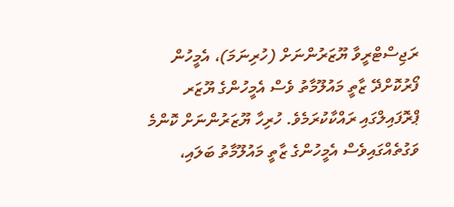ރަޖިސްޓްރީވާ ޔޫޒަރުންނަށް (ހުރިނަމަ)، އެމީހުން ފޯރުކޮށްދޭ ޒާތީ މައުލޫމާތު ވެސް އެމީހުންގެ ޔޫޒަރ ޕްރޮފައިލްގައި ރައްކާކުރަމެވެ. ހުރިހާ ޔޫޒަރުންނަށް ކޮންމެ ވަގުތެއްގައިވެސް އެމީހުންގެ ޒާތީ މައުލޫމާތު ބަލައި،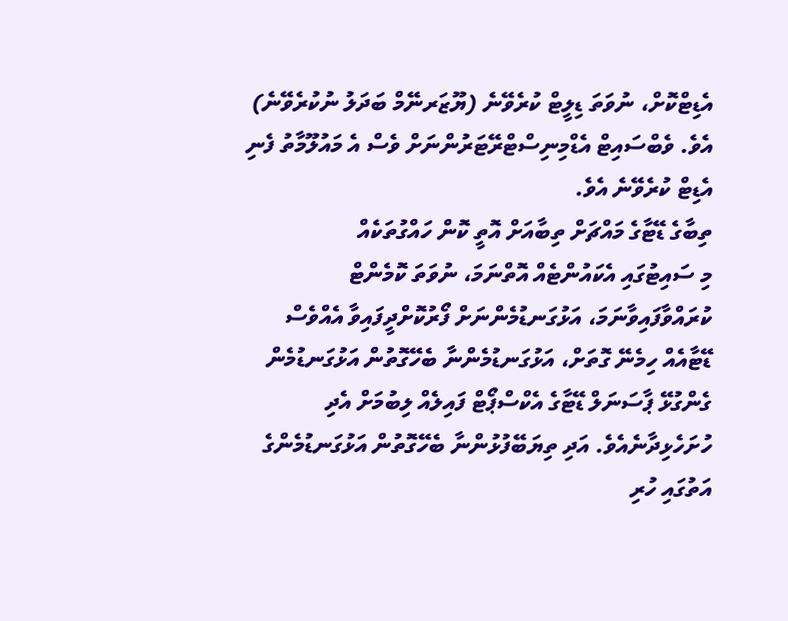އެޑިޓްކޮށް، ނުވަތަ ޑިލީޓް ކުރެވޭނެ (ޔޫޒަރނޭމް ބަދަލު ނުކުރެވޭނެ) އެވެ. ވެބްސައިޓް އެޑްމިނިސްޓްރޭޓަރުންނަށް ވެސް އެ މައުލޫމާތު ފެނި އެޑިޓް ކުރެވޭނެ އެވެ.
ތިބާގެ ޑޭޓާގެ މައްޗަށް ތިބާއަށް އޮތީ ކޮން ހައްގުތަކެއް
މި ސައިޓުގައި އެކައުންޓެއް އޮތްނަމަ، ނުވަތަ ކޮމެންޓް ކުރައްވާފައިވާނަމަ، އަޅުގަނޑުމެންނަށް ފޯރުކޮށްދީފައިވާ އެއްވެސް ޑޭޓާއެއް ހިމެނޭ ގޮތަށް، އަޅުގަނޑުމެންނާ ބެހޭގޮތުން އަޅުގަނޑުމެން ގެންގުޅޭ ޕާސަނަލް ޑޭޓާގެ އެކްސްޕޯޓް ފައިލެއް ލިބުމަށް އެދި ހުށަހެޅިދާނެއެވެ. އަދި ތިޔަބޭފުޅުންނާ ބެހޭގޮތުން އަޅުގަނޑުމެންގެ އަތުގައި ހުރި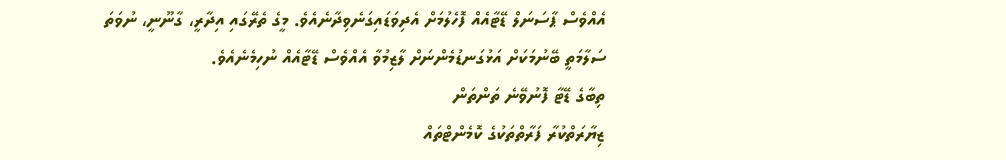އެއްވެސް ޕާސަނަލް ޑޭޓާއެއް ފޮހެލުމަށް އެދިވަޑައިގަނެވިދާނެއެވެ. މީގެ ތެރޭގައި އިދާރީ، ގާނޫނީ، ނުވަތަ ސަލާމަތީ ބޭނުމަކަށް އަޅުގަނޑުމެންނަށް ލާޒިމުވާ އެއްވެސް ޑޭޓާއެއް ނުހިމެނެއެވެ.
ތިބާގެ ޑޭޓާ ފޮނުވޭނެ ތަންތަން
ޒިޔާރަތްކުރާ ފަރާތްތަކުގެ ކޮމެންޓްތައް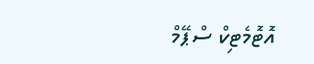އޮޓޮމެޓިކް ސްޕޭމް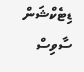ޑިޓެކްޝަން ސާވިސް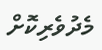މެދުވެރިކޮށް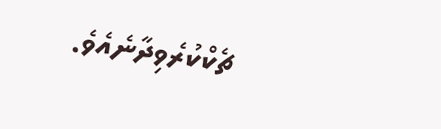ޗެކްކުރެވިދާނެއެވެ.